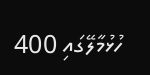ހުޅުމާލޭގައި 400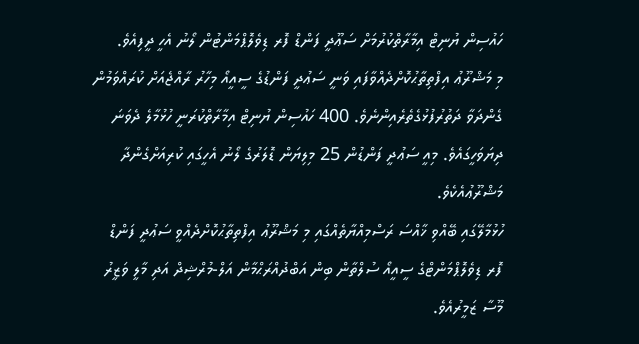ހައުސިން ޔުނިޓް އިމާރާތްކުރުމަށް ސަޢޫދީ ފަންޑް ފޮރ ޑިވެލޮޕްމަންޓުން ލޯނު އެހީ ދީފިއެވެ.
މި މަޝްރޫޢު އިފްތިތާޙުކޮށްދެއްވާފައި ވަނީ ސަޢުދީ ފަންޑުގެ ސީއީއޯ މިހާރު ރާއްޖެއަށް ކުރައްވަމުން ގެންދަވާ ދަތުރުފުޅުގެތެރެއިންނެވެ. 400 ހައުސިން ޔުނިޓް އިމާރާތްކުރަނީ ހުޅުމާލެ ދެވަނަ ދިޔަވަހީގައެވެ. މިއީ ސަޢުދީ ފަންޑުން 25 މިލިޔަން ޑޮލަރުގެ ލޯނު އެހީގައި ކުރިއަށްގެންދާ މަޝްރޫޢުއެކެވެ.
ހުޅުމާލޭގައި ބޭއްވި ޚާއްސަ ރަސްމިއްޔާތެއްގައި މި މަޝްރޫޢު އިފްތިތާޙުކޮށްދެއްވީ ސަޢުދީ ފަންޑް ފޮރ ޑިވެލޮޕްމަންޓްގެ ސީއީއޯ ސުލްތާން ބިން އަބްދުއްރަޙްމާން އަލް-މުރްޝިދް އަދި މާލީ ވަޒީރު މޫސާ ޒަމީރުއެވެ.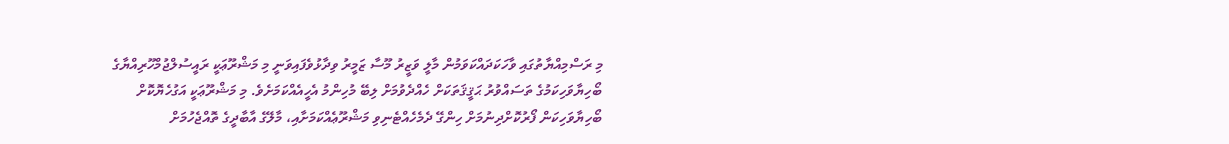މި ރަސްމިއްޔާތުގައި ވާހަކަދައްކަވަމުން މާލީ ވަޒީރު މޫސާ ޒަމީރު ވިދާޅުވެފައިވަނީ މި މަޝްރޫޢަކީ ރައީސުލްޖުމްހޫރިއްޔާގެ ބޯހިޔާވަހިކަމުގެ ތަސައްވުރު ޙަޤީޤަތަކަށް ހެއްދެވުމަށް ލިބޭ މުހިންމު އެހީއެއްކަމަށެވެ. މި މަޝްރޫޢަކީ އަގުހެޔޮކޮށް ބޯހިޔާވަހިކަން ފޯރުކޮށްދިނުމަށް ހިންގޭ ދެމެހެއްޓެނިވި މަޝްރޫޢެއްކަމަށާއި، މާލޭގެ އާބާދީގެ ތޮއްޖެހުމަށް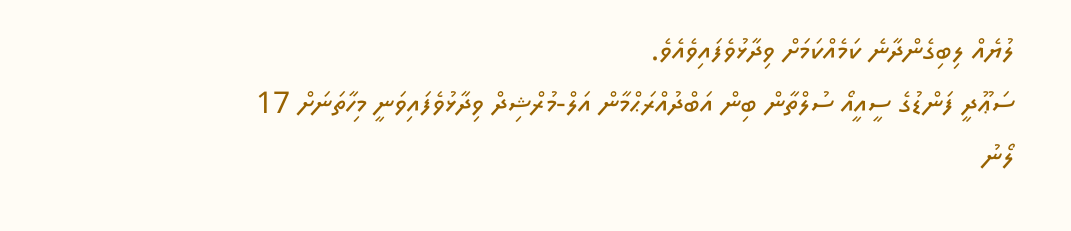ލުޔެއް ލިބިގެންދާނެ ކަމެއްކަމަށް ވިދާޅުވެފައިވެއެވެ.
ސަޢޫދީ ފަންޑުގެ ސީއީއޯ ސުލްތާން ބިން އަބްދުއްރަޙްމާން އަލް-މުރްޝިދް ވިދާޅުވެފައިވަނީ މިހާތަނަށް 17 ލޯނު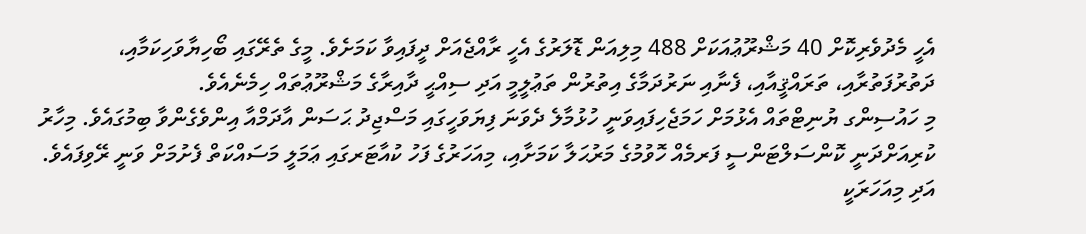އެހީ މެދުވެރިކޮށް 40 މަޝްރޫޢުއަކަށް 488 މިލިއަން ޑޮލަރުގެ އެހީ ރާއްޖެއަށް ދީފައިވާ ކަމަށެވެ. މީގެ ތެރޭގައި ބޯހިޔާވަހިކަމާއި، ދަތުރުފަތުރާއި، ތަރައްޤީއާއި، ފެނާއި ނަރުދަމާގެ އިތުރުން ތަޢުލީމީ އަދި ސިއްޙީ ދާއިރާގެ މަޝްރޫޢުތައް ހިމެނެއެވެ.
މި ހައުސިންގ ޔުނިޓްތައް އެޅުމަށް ހަމަޖެހިފައިވަނީ ހުޅުމާލެ ދެވަނަ ފިޔަވަހީގައި މަސްޖިދު ޙަސަން އާދަމްއާ އިންވެގެންވާ ބިމުގައެވެ. މިހާރު ކުރިއަށްދަނީ ކޮންސަލްޓަންސީ ފަރމެއް ހޮވުމުގެ މަރުޙަލާ ކަމަށާއި، މިއަހަރުގެ ފަހު ކުއާޓަރގައި ޢަމަލީ މަސައްކަތް ފެށުމަށް ވަނީ ރޭވިފައެވެ. އަދި މިއަހަރަކީ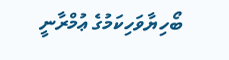ބޯހިޔާވަހިކަމުގެ ޢުމްރާނީ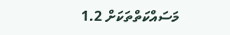މަސައްކަތްތަކަށް 1.2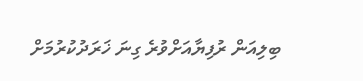ބިލިއަން ރުފިޔާއަށްވުރެ ގިނަ ޚަރަދުކުރުމަށް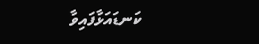ކަނޑައަޅާފައިވާ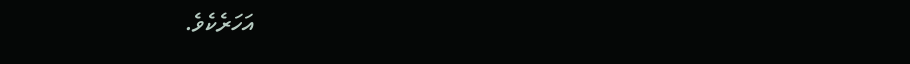އަހަރެކެވެ.